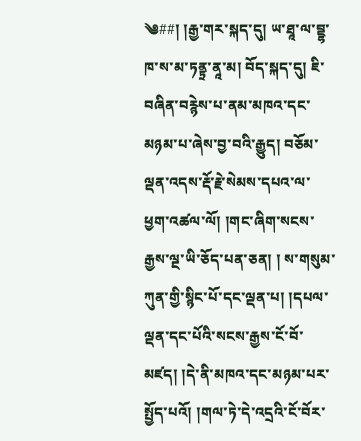༄##། །རྒྱ་གར་སྐད་དུ། ཡ་ཐཱ་ལ་བྡྷ་ཁ་ས་མ་ཏནྟྲ་ནཱ་མ། བོད་སྐད་དུ། ཇི་བཞིན་བརྙེས་པ་ནམ་མཁའ་དང་མཉམ་པ་ཞེས་བྱ་བའི་རྒྱུད། བཅོམ་ལྡན་འདས་རྡོ་རྗེ་སེམས་དཔའ་ལ་ཕྱག་འཚལ་ལོ། །གང་ཞིག་སངས་རྒྱས་ལྔ་ཡི་ཅོད་པན་ཅན། ། ས་གསུམ་ཀུན་གྱི་སྙིང་པོ་དང་ལྡན་པ། །དཔལ་ལྡན་དང་པོའི་སངས་རྒྱས་ངོ་བོ་མཛད། །དེ་ནི་མཁའ་དང་མཉམ་པར་སྤྱོད་པའོ། །གལ་ཏེ་དེ་འདྲའི་ངོ་བོར་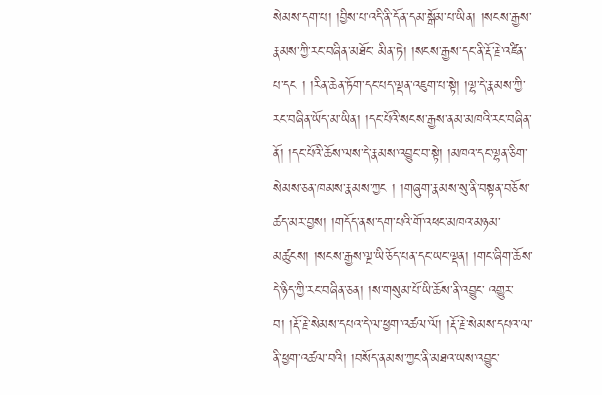སེམས་དག་པ། །བྱིས་པ་འདི་ནི་དོན་དམ་སྒོམ་པ་ཡིན། །སངས་རྒྱས་རྣམས་ཀྱི་རང་བཞིན་མཐོང་ མིན་ཏེ། །སངས་རྒྱས་དང་ནི་རྡོ་རྗེ་འཛིན་པ་དང ། །རིན་ཆེན་ཏོག་དང་པད་ལྡན་འཇུག་པ་སྟེ། །ལྷ་དེ་རྣམས་ཀྱི་རང་བཞིན་ཡོད་མ་ཡིན། །དང་པོའི་སངས་རྒྱས་ནམ་མཁའི་རང་བཞིན་ནོ། །དང་པོའི་ཆོས་ལས་དེ་རྣམས་འབྱུང་བ་སྟེ། །མཁའ་དང་ལྷན་ཅིག་ སེམས་ཅན་ཁམས་རྣམས་ཀྱང ། །གཞུག་རྣམས་སུ་ནི་བསྟན་བཅོས་ཚད་མར་བྱས། །གདོད་ནས་དག་པའི་གོ་འཕང་མཁའ་མཉམ་མཚུངས། །སངས་རྒྱས་ལྔ་ཡི་ཅོད་པན་དང་ཡང་ལྡན། །གང་ཞིག་ཆོས་དེ་ཉིད་ཀྱི་རང་བཞིན་ཅན། །ས་གསུམ་པོ་ཡི་ཆོས་ནི་འབྱུང་ འགྱུར་བ། །རྡོ་རྗེ་སེམས་དཔའ་དེ་ལ་ཕྱག་འཚལ་ལོ། །རྡོ་རྗེ་སེམས་དཔའ་ལ་ནི་ཕྱག་འཚལ་བའི། །བསོད་ནམས་ཀྱང་ནི་མཐའ་ཡས་འབྱུང་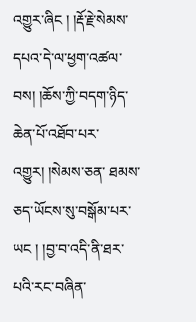འགྱུར་ཞིང ། །རྡོ་རྗེ་སེམས་དཔའ་དེ་ལ་ཕྱག་འཚལ་བས། །ཆོས་ཀྱི་བདག་ཉིད་ཆེན་པོ་འཐོབ་པར་འགྱུར། །སེམས་ཅན་ ཐམས་ཅད་ཡོངས་སུ་བསྒོམ་པར་ཡང ། །བྱ་བ་འདི་ནི་ཐར་པའི་རང་བཞིན་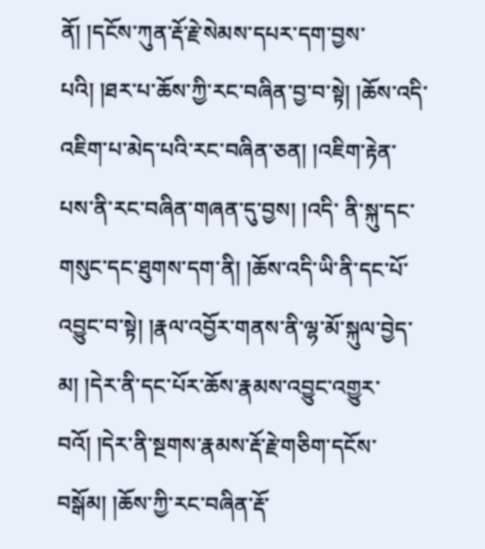ནོ། །དངོས་ཀུན་རྡོ་རྗེ་སེམས་དཔར་དག་བྱས་པའི། །ཐར་པ་ཆོས་ཀྱི་རང་བཞིན་བྱ་བ་སྟེ། །ཆོས་འདི་འཇིག་པ་མེད་པའི་རང་བཞིན་ཅན། །འཇིག་རྟེན་པས་ནི་རང་བཞིན་གཞན་དུ་བྱས། །འདི་ ནི་སྐུ་དང་གསུང་དང་ཐུགས་དག་ནི། །ཆོས་འདི་ཡི་ནི་དང་པོ་འབྱུང་བ་སྟེ། །རྣལ་འབྱོར་གནས་ནི་ལྷ་མོ་སྐུལ་བྱེད་མ། །དེར་ནི་དང་པོར་ཆོས་རྣམས་འབྱུང་འགྱུར་བའོ། །དེར་ནི་སྔགས་རྣམས་རྡོ་རྗེ་གཅིག་དངོས་བསྒོམ། །ཆོས་ཀྱི་རང་བཞིན་རྡོ་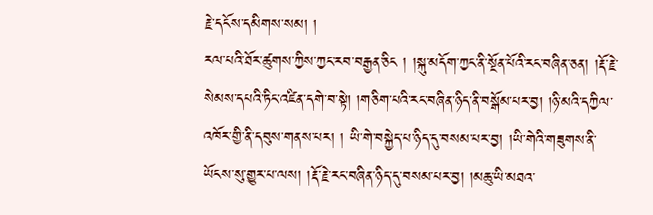རྗེ་དངོས་དམིགས་སམ། །
རལ་པའི་ཐོར་ཚུགས་ཀྱིས་ཀྱང་རབ་བརྒྱན་ཅིང ། །སྐུ་མདོག་ཀྱང་ནི་སྔོན་པོའི་རང་བཞིན་ཅན། །རྡོ་རྗེ་སེམས་དཔའི་ཏིང་འཛིན་དགེ་བ་སྟེ། །གཅིག་པའི་རང་བཞིན་ཉིད་ནི་བསྒོམ་པར་བྱ། །ཉི་མའི་དཀྱིལ་འཁོར་གྱི་ནི་དབུས་གནས་པར། ། ཡི་གེ་བསྐྱེད་པ་ཉིད་དུ་བསམ་པར་བྱ། །ཡི་གེའི་གཟུགས་ནི་ཡོངས་སུ་གྱུར་པ་ལས། །རྡོ་རྗེ་རང་བཞིན་ཉིད་དུ་བསམ་པར་བྱ། །མཆུ་ཡི་མཐའ་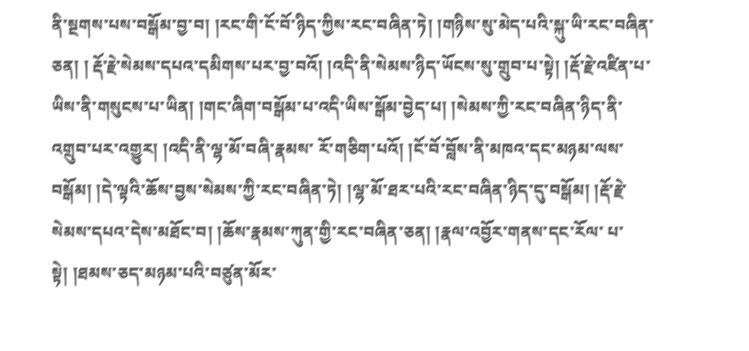ནི་སྔགས་པས་བསྒོམ་བྱ་བ། །རང་གི་ངོ་བོ་ཉིད་ཀྱིས་རང་བཞིན་ཏེ། །གཉིས་སུ་མེད་པའི་སྐུ་ཡི་རང་བཞིན་ཅན། ། རྡོ་རྗེ་སེམས་དཔའ་དམིགས་པར་བྱ་བའོ། །འདི་ནི་སེམས་ཉིད་ཡོངས་སུ་གྲུབ་པ་སྟེ། །རྡོ་རྗེ་འཛིན་པ་ཡིས་ནི་གསུངས་པ་ཡིན། །གང་ཞིག་བསྒོམ་པ་འདི་ཡིས་སྒོམ་བྱེད་པ། །སེམས་ཀྱི་རང་བཞིན་ཉིད་ནི་འགྲུབ་པར་འགྱུར། །འདི་ནི་ལྷ་མོ་བཞི་རྣམས་ རོ་གཅིག་པའོ། །ངོ་བོ་བློས་ནི་མཁའ་དང་མཉམ་ལས་བསྒོམ། །དེ་ལྟའི་ཆོས་བྱས་སེམས་ཀྱི་རང་བཞིན་ཏེ། །ལྷ་མོ་ཐར་པའི་རང་བཞིན་ཉིད་དུ་བསྒོམ། །རྡོ་རྗེ་སེམས་དཔའ་དེས་མཐོང་བ། །ཆོས་རྣམས་ཀུན་གྱི་རང་བཞིན་ཅན། །རྣལ་འབྱོར་གནས་དང་རོལ་ པ་སྟེ། །ཐམས་ཅད་མཉམ་པའི་བཙུན་མོར་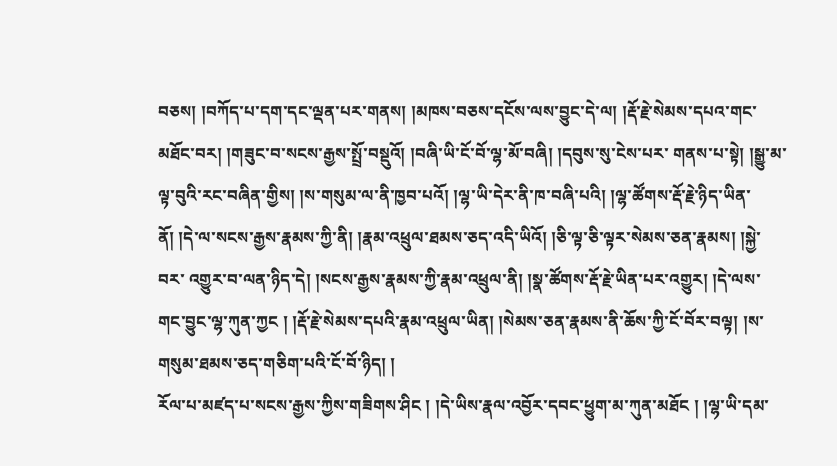བཅས། །བཀོད་པ་དག་དང་ལྡན་པར་གནས། །མཁས་བཅས་དངོས་ལས་བྱུང་དེ་ལ། །རྡོ་རྗེ་སེམས་དཔའ་གང་མཐོང་བར། །གཟུང་བ་སངས་རྒྱས་སྤྲོ་བསྡུའོ། །བཞི་ཡི་ངོ་བོ་ལྷ་མོ་བཞི། །དབུས་སུ་ངེས་པར་ གནས་པ་སྟེ། །སྒྱུ་མ་ལྟ་བུའི་རང་བཞིན་གྱིས། །ས་གསུམ་ལ་ནི་ཁྱབ་པའོ། །ལྷ་ཡི་དེར་ནི་ཁ་བཞི་པའི། །ལྷ་ཚོགས་རྡོ་རྗེ་ཉིད་ཡིན་ནོ། །དེ་ལ་སངས་རྒྱས་རྣམས་ཀྱི་ནི། །རྣམ་འཕྲུལ་ཐམས་ཅད་འདི་ཡིའོ། །ཅི་ལྟ་ཅི་ལྟར་སེམས་ཅན་རྣམས། །སྐྱེ་བར་ འགྱུར་བ་ལན་ཉིད་དེ། །སངས་རྒྱས་རྣམས་ཀྱི་རྣམ་འཕྲུལ་ནི། །སྣ་ཚོགས་རྡོ་རྗེ་ཡིན་པར་འགྱུར། །དེ་ལས་གང་བྱུང་ལྷ་ཀུན་ཀྱང ། །རྡོ་རྗེ་སེམས་དཔའི་རྣམ་འཕྲུལ་ཡིན། །སེམས་ཅན་རྣམས་ནི་ཆོས་ཀྱི་ངོ་བོར་བལྟ། །ས་གསུམ་ཐམས་ཅད་གཅིག་པའི་ངོ་བོ་ཉིད། །
རོལ་པ་མཛད་པ་སངས་རྒྱས་ཀྱིས་གཟིགས་ཤིང ། །དེ་ཡིས་རྣལ་འབྱོར་དབང་ཕྱུག་མ་ཀུན་མཐོང ། །ལྷ་ཡི་དམ་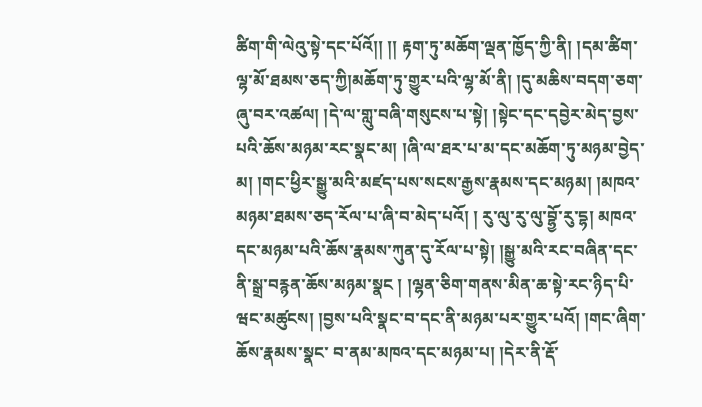ཚིག་གི་ལེའུ་སྟེ་དང་པོའོ།། །། རྟག་ཏུ་མཆོག་ལྡན་ཁྱོད་ཀྱི་ནི། །དམ་ཚིག་ལྷ་མོ་ཐམས་ཅད་ཀྱི།མཆོག་ཏུ་གྱུར་པའི་ལྷ་མོ་ནི། །དུ་མཆིས་བདག་ཅག་ ཞུ་བར་འཚལ། །དེ་ལ་གླུ་བཞི་གསུངས་པ་སྟེ། །སྟེང་དང་དབྱེར་མེད་བྱས་པའི་ཆོས་མཉམ་རང་སྣང་མ། །ཞི་ལ་ཐར་པ་མ་དང་མཆོག་ཏུ་མཉམ་བྱེད་མ། །གང་ཕྱིར་སྒྱུ་མའི་མཛད་པས་སངས་རྒྱས་རྣམས་དང་མཉམ། །མཁའ་མཉམ་ཐམས་ཅད་རོལ་པ་ཞི་བ་མེད་པའོ། ། རུ་ལུ་རུ་ལུ་བྷྱོ་རུ་དྷ། མཁའ་དང་མཉམ་པའི་ཆོས་རྣམས་ཀུན་དུ་རོལ་པ་སྟེ། །སྒྱུ་མའི་རང་བཞིན་དང་ནི་སྒྲ་བརྙན་ཆོས་མཉམ་སྣང ། །ལྷན་ཅིག་གནས་མིན་ཆ་སྟེ་རང་ཉིད་པི་ཝང་མཚུངས། །བྱས་པའི་སྣང་བ་དང་ནི་མཉམ་པར་གྱུར་པའོ། །གང་ཞིག་ཆོས་རྣམས་སྣང་ བ་ནམ་མཁའ་དང་མཉམ་པ། །དེར་ནི་རྡོ་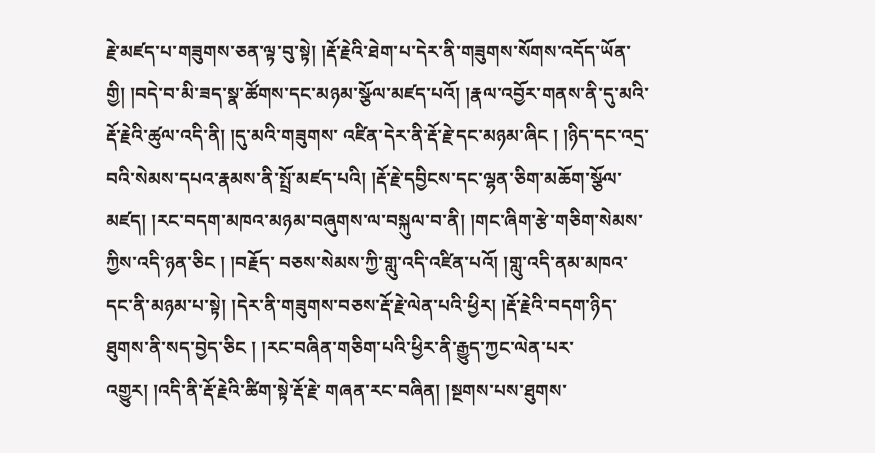རྗེ་མཛད་པ་གཟུགས་ཅན་ལྟ་བུ་སྟེ། །རྡོ་རྗེའི་ཐེག་པ་དེར་ནི་གཟུགས་སོགས་འདོད་ཡོན་གྱི། །བདེ་བ་མི་ཟད་སྣ་ཚོགས་དང་མཉམ་སྩོལ་མཛད་པའོ། །རྣལ་འབྱོར་གནས་ནི་དུ་མའི་རྡོ་རྗེའི་ཚུལ་འདི་ནི། །དུ་མའི་གཟུགས་ འཛིན་དེར་ནི་རྡོ་རྗེ་དང་མཉམ་ཞིང ། །ཉིད་དང་འདྲ་བའི་སེམས་དཔའ་རྣམས་ནི་སྤྲོ་མཛད་པའི། །རྡོ་རྗེ་དབྱིངས་དང་ལྷན་ཅིག་མཆོག་སྩོལ་མཛད། །རང་བདག་མཁའ་མཉམ་བཞུགས་ལ་བསྐུལ་བ་ནི། །གང་ཞིག་རྩེ་གཅིག་སེམས་ཀྱིས་འདི་ཉན་ཅིང ། །བརྗོད་ བཅས་སེམས་ཀྱི་གླུ་འདི་འཛིན་པའོ། །གླུ་འདི་ནམ་མཁའ་དང་ནི་མཉམ་པ་སྟེ། །དེར་ནི་གཟུགས་བཅས་རྡོ་རྗེ་ལེན་པའི་ཕྱིར། །རྡོ་རྗེའི་བདག་ཉིད་ཐུགས་ནི་སད་བྱེད་ཅིང ། །རང་བཞིན་གཅིག་པའི་ཕྱིར་ནི་རྒྱུད་ཀྱང་ལེན་པར་འགྱུར། །འདི་ནི་རྡོ་རྗེའི་ཚིག་སྟེ་རྡོ་རྗེ་ གཞན་རང་བཞིན། །སྔགས་པས་ཐུགས་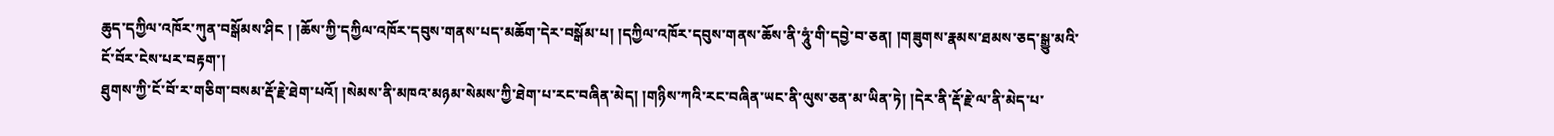ཆུད་དཀྱིལ་འཁོར་ཀུན་བསྒོམས་ཤིང ། །ཆོས་ཀྱི་དཀྱིལ་འཁོར་དབུས་གནས་པད་མཆོག་དེར་བསྒོམ་པ། །དཀྱིལ་འཁོར་དབུས་གནས་ཆོས་ནི་ཧཱུཾ་གི་དབྱེ་བ་ཅན། །གཟུགས་རྣམས་ཐམས་ཅད་སྒྱུ་མའི་ངོ་བོར་ངེས་པར་བརྟག་།
ཐུགས་ཀྱི་ངོ་བོ་ར་གཅིག་བསམ་རྡོ་རྗེ་ཐེག་པའོ། །སེམས་ནི་མཁའ་མཉམ་སེམས་ཀྱི་ཐེག་པ་རང་བཞིན་མེད། །གཉིས་ཀའི་རང་བཞིན་ཡང་ནི་ལུས་ཅན་མ་ཡིན་ཏེ། །དེར་ནི་རྡོ་རྗེ་ལ་ནི་མེད་པ་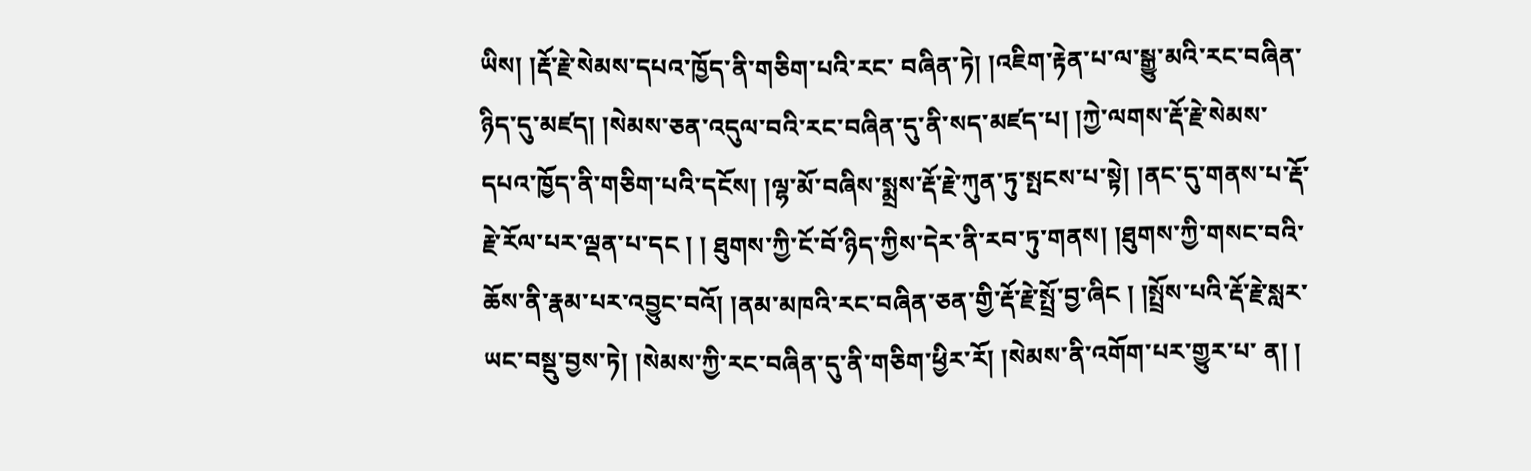ཡིས། །རྡོ་རྗེ་སེམས་དཔའ་ཁྱོད་ནི་གཅིག་པའི་རང་ བཞིན་ཏེ། །འཇིག་རྟེན་པ་ལ་སྒྱུ་མའི་རང་བཞིན་ཉིད་དུ་མཛད། །སེམས་ཅན་འདུལ་བའི་རང་བཞིན་དུ་ནི་སད་མཛད་པ། །ཀྱེ་ལགས་རྡོ་རྗེ་སེམས་དཔའ་ཁྱོད་ནི་གཅིག་པའི་དངོས། །ལྷ་མོ་བཞིས་སྨྲས་རྡོ་རྗེ་ཀུན་ཏུ་སྤངས་པ་སྟེ། །ནང་དུ་གནས་པ་རྡོ་རྗེ་རོལ་པར་ལྡན་པ་དང ། ། ཐུགས་ཀྱི་ངོ་བོ་ཉིད་ཀྱིས་དེར་ནི་རབ་ཏུ་གནས། །ཐུགས་ཀྱི་གསང་བའི་ཆོས་ནི་རྣམ་པར་འབྱུང་བའོ། །ནམ་མཁའི་རང་བཞིན་ཅན་གྱི་རྡོ་རྗེ་སྤྲོ་བྱ་ཞིང ། །སྤྲོས་པའི་རྡོ་རྗེ་སླར་ཡང་བསྡུ་བྱས་ཏེ། །སེམས་ཀྱི་རང་བཞིན་དུ་ནི་གཅིག་ཕྱིར་རོ། །སེམས་ནི་འགོག་པར་གྱུར་པ་ ན། །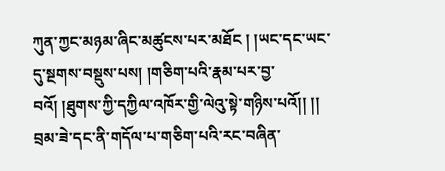ཀུན་ཀྱང་མཉམ་ཞིང་མཚུངས་པར་མཐོང ། །ཡང་དང་ཡང་དུ་སྔགས་བསྡུས་པས། །གཅིག་པའི་རྣམ་པར་བྱ་བའོ། །ཐུགས་ཀྱི་དཀྱིལ་འཁོར་གྱི་ལེའུ་སྟེ་གཉིས་པའོ།། །། བྲམ་ཟེ་དང་ནི་གདོལ་པ་གཅིག་པའི་རང་བཞིན་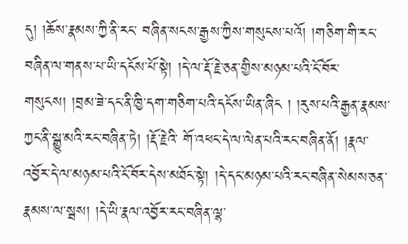དུ། །ཆོས་རྣམས་ཀྱི་ནི་རང་ བཞིན་སངས་རྒྱས་ཀྱིས་གསུངས་པའོ། །གཅིག་གི་རང་བཞིན་ལ་གནས་པ་ཡི་དངོས་པོ་སྟེ། །དེ་ལ་རྡོ་རྗེ་ཅན་གྱིས་མཉམ་པའི་ངོ་བོར་གསུངས། །བྲམ་ཟེ་དང་ནི་ཁྱི་དག་གཅིག་པའི་དངོས་ཡིན་ཞིང ། །རུས་པའི་རྒྱན་རྣམས་ཀྱང་ནི་སྒྱུ་མའི་རང་བཞིན་ཏེ། །རྡོ་རྗེའི་ གོ་འཕང་དེ་ལ་ལེན་པའི་རང་བཞིན་ནོ། །རྣལ་འབྱོར་དེ་ལ་མཉམ་པའི་ངོ་བོར་དེས་མཐོང་སྟེ། །དེ་དང་མཉམ་པའི་རང་བཞིན་སེམས་ཅན་རྣམས་ལ་སྦས། །དེ་ཡི་རྣལ་འབྱོར་རང་བཞིན་ལྷ་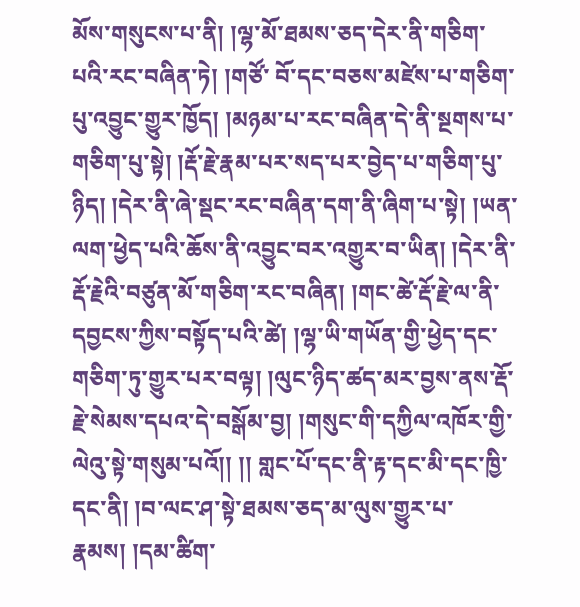མོས་གསུངས་པ་ནི། །ལྷ་མོ་ཐམས་ཅད་དེར་ནི་གཅིག་པའི་རང་བཞིན་ཏེ། །གཙོ་ བོ་དང་བཅས་མཛེས་པ་གཅིག་པུ་འབྱུང་གྱུར་ཁྱོད། །མཉམ་པ་རང་བཞིན་དེ་ནི་སྔགས་པ་གཅིག་པུ་སྟེ། །རྡོ་རྗེ་རྣམ་པར་སད་པར་བྱེད་པ་གཅིག་པུ་ཉིད། །དེར་ནི་ཞེ་སྡང་རང་བཞིན་དག་ནི་ཞིག་པ་སྟེ། །ཡན་ལག་ཕྱེད་པའི་ཆོས་ནི་འབྱུང་བར་འགྱུར་བ་ཡིན། །དེར་ནི་
རྡོ་རྗེའི་བཙུན་མོ་གཅིག་རང་བཞིན། །གང་ཚེ་རྡོ་རྗེ་ལ་ནི་དབྱངས་ཀྱིས་བསྟོད་པའི་ཚེ། །ལྷ་ཡི་གཡོན་གྱི་ཕྱེད་དང་གཅིག་ཏུ་གྱུར་པར་བལྟ། །ལུང་ཉིད་ཚད་མར་བྱས་ནས་རྡོ་རྗེ་སེམས་དཔའ་དེ་བསྒོམ་བྱ། །གསུང་གི་དཀྱིལ་འཁོར་གྱི་ལེའུ་སྟེ་གསུམ་པའོ།། །། གླང་པོ་དང་ནི་རྟ་དང་མི་དང་ཁྱི་དང་ནི། །བ་ལང་ཤ་སྟེ་ཐམས་ཅད་མ་ལུས་གྱུར་པ་རྣམས། །དམ་ཚིག་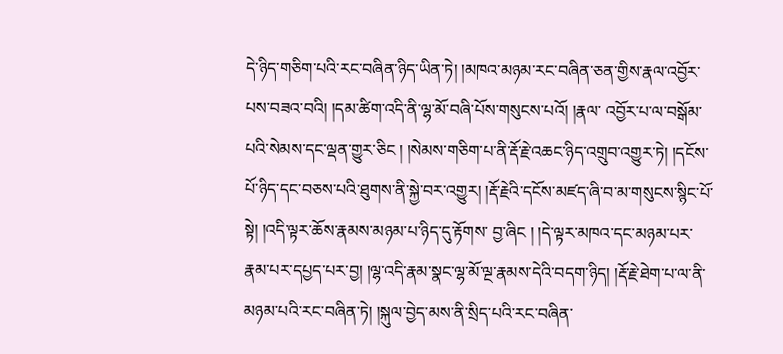དེ་ཉིད་གཅིག་པའི་རང་བཞིན་ཉིད་ཡིན་ཏེ། །མཁའ་མཉམ་རང་བཞིན་ཅན་གྱིས་རྣལ་འབྱོར་པས་བཟའ་བའི། །དམ་ཚིག་འདི་ནི་ལྷ་མོ་བཞི་པོས་གསུངས་པའོ། །རྣལ་ འབྱོར་པ་ལ་བསྒོམ་པའི་སེམས་དང་ལྡན་གྱུར་ཅིང ། །སེམས་གཅིག་པ་ནི་རྡོ་རྗེ་འཆང་ཉིད་འགྲུབ་འགྱུར་ཏེ། །དངོས་པོ་ཉིད་དང་བཅས་པའི་ཐུགས་ནི་སྐྱེ་བར་འགྱུར། །རྡོ་རྗེའི་དངོས་མཛད་ཞི་བ་མ་གསུངས་སྙིང་པོ་སྟེ། །འདི་ལྟར་ཆོས་རྣམས་མཉམ་པ་ཉིད་དུ་རྟོགས་ བྱ་ཞིང ། །དེ་ལྟར་མཁའ་དང་མཉམ་པར་རྣམ་པར་དཔྱད་པར་བྱ། །ལྷ་འདི་རྣམ་སྣང་ལྷ་མོ་ལྔ་རྣམས་དེའི་བདག་ཉིད། །རྡོ་རྗེ་ཐེག་པ་ལ་ནི་མཉམ་པའི་རང་བཞིན་ཏེ། །སྐུལ་བྱེད་མས་ནི་སྲིད་པའི་རང་བཞིན་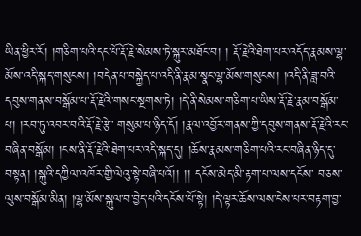ཡིན་ཕྱིར་རོ། །གཅིག་པའི་དང་པོ་རྡོ་རྗེ་སེམས་ཏེ་སྐུར་མཐོང་བ། ། རྡོ་རྗེའི་ཐེག་པར་འདོད་རྣམས་ལྷ་མོས་འདི་སྐད་གསུངས། །བདེན་པ་བསྐྱེད་པ་འདི་ནི་རྣམ་སྣང་ལྷ་མོས་གསུངས། །འདི་ནི་ཟླ་བའི་དབུས་གནས་བསྒོམ་པ་རྡོ་རྗེའི་གསང་སྔགས་ཏེ། །དེ་ནི་སེམས་གཅིག་པ་ཡིས་རྡོ་རྗེ་རྣམ་བསྒོམ་པ། །རབ་ཏུ་འབར་བའི་རྡོ་རྗེ་རྩེ་ གསུམ་པ་ཉིད་དོ། །རྣལ་འབྱོར་གནས་ཀྱི་དབུས་གནས་རྡོ་རྗེའི་རང་བཞིན་བསྒོམ། །ངས་ནི་རྡོ་རྗེའི་ཐེག་པར་འདི་སྐད་དུ། །ཆོས་རྣམས་གཅིག་པའི་རང་བཞིན་ཉིད་དུ་བསྟན། །སྐུའི་དཀྱིལ་འཁོར་གྱི་ལེའུ་སྟེ་བཞི་པའོ།། །། དངོས་མེད་མི་རྟག་པ་ལས་དངོས་ བཅས་ལུས་བསྒོམ་མིན། །ལྷ་མོས་སྐུལ་བ་བྱེད་པའི་དངོས་པོ་སྟེ། །དེ་ལྟར་ཆོས་ལས་ངེས་པར་བརྟག་བྱ་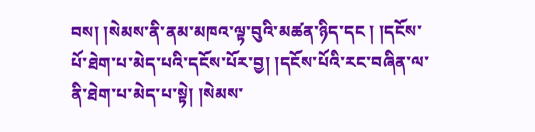བས། །སེམས་ནི་ནམ་མཁའ་ལྟ་བུའི་མཚན་ཉིད་དང ། །དངོས་པོ་ཐེག་པ་མེད་པའི་དངོས་པོར་བྱ། །དངོས་པོའི་རང་བཞིན་ལ་ནི་ཐེག་པ་མེད་པ་སྟེ། །སེམས་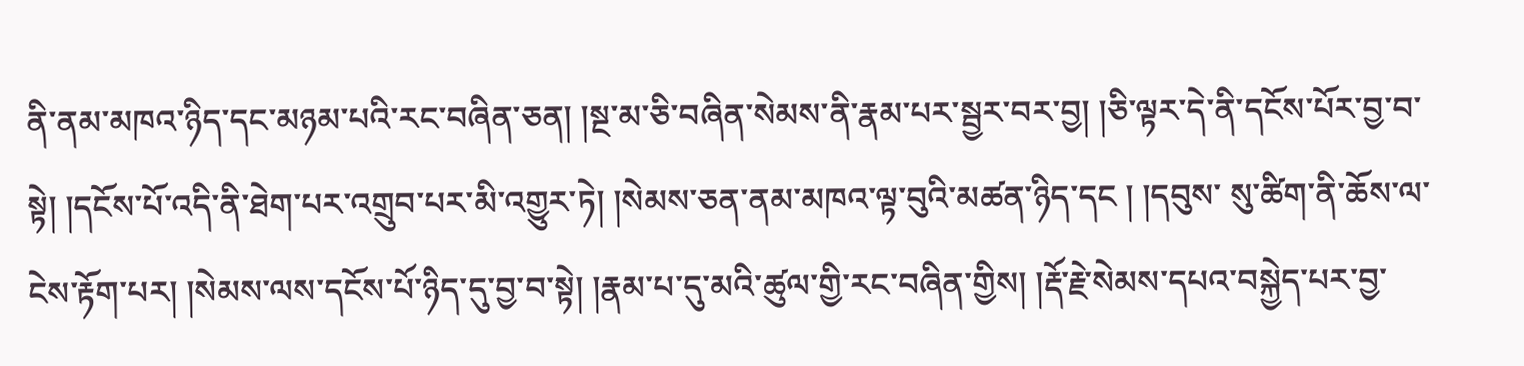ནི་ནམ་མཁའ་ཉིད་དང་མཉམ་པའི་རང་བཞིན་ཅན། །སྔ་མ་ཅི་བཞིན་སེམས་ནི་རྣམ་པར་སྦྱར་བར་བྱ། །ཅི་ལྟར་དེ་ནི་དངོས་པོར་བྱ་བ་སྟེ། །དངོས་པོ་འདི་ནི་ཐེག་པར་འགྲུབ་པར་མི་འགྱུར་ཏེ། །སེམས་ཅན་ནམ་མཁའ་ལྟ་བུའི་མཚན་ཉིད་དང ། །དབུས་ སུ་ཚིག་ནི་ཆོས་ལ་ངེས་རྟོག་པར། །སེམས་ལས་དངོས་པོ་ཉིད་དུ་བྱ་བ་སྟེ། །རྣམ་པ་དུ་མའི་ཚུལ་གྱི་རང་བཞིན་གྱིས། །རྡོ་རྗེ་སེམས་དཔའ་བསྐྱེད་པར་བྱ་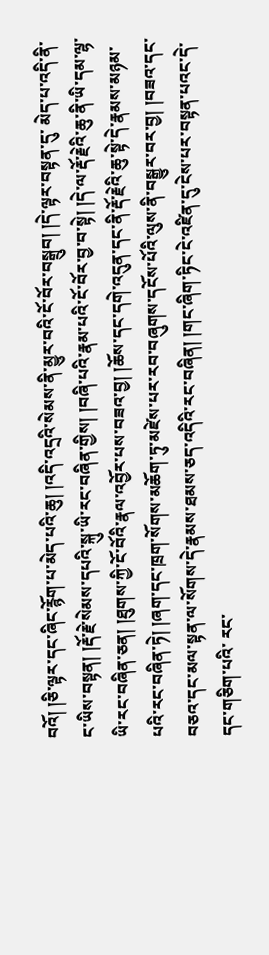བའོ། །ཅི་ལྟར་དང་ཞིང་རྙོག་པ་མེད་པའི་ཆུ། །འདི་འདྲའི་སེམས་ནི་མྱུར་བའི་ངོ་བོར་བསྒྲུབ། །དེ་ལྟར་བསྟན་དུ་ མེད་པ་འདི་ནི་ང་ཡིས་བསྟན། །རྡོ་རྗེ་སེམས་དཔའི་སྐུ་ཡི་རང་བཞིན་གྱིས། །བཞི་པའི་རྣམ་པའི་ངོ་བོར་བྱ་བ་སྟེ། །དེ་ལ་རྡོ་རྗེའི་ཆུ་ནི་ཡི་དམ་ལྷ་ཡི་རང་བཞིན་ཅན། །ཐུགས་ཀྱི་ངོ་བོའི་རྣལ་འབྱོར་པས་བཟའ་བྱ། །ཆོས་དང་དགེ་འདུན་དང་ནི་རྡོ་རྗེའི་ཆུ་སྟེ་དེ་རྣམས་མཉམ་ པའི་རང་བཞིན་ཏེ། །ཞག་དང་ཁྲག་སོགས་མཆོག་ཏུ་མཛེས་པར་རབ་བཞུགས་དངོས་པོའི་ལུས་ནི་བསྒྱུར་བར་བྱ། །བཟའ་དང་བཅའ་དང་མལ་སྟན་ལ་སོགས་དེ་རྣམས་ཐམས་ཅད་འདིའི་རང་བཞིན། །གང་ཞིག་ཏིང་ངེ་འཛིན་དུ་ངེས་པར་བསྟན་པའང་དེ་དང་གཅིག་པའི་ རང་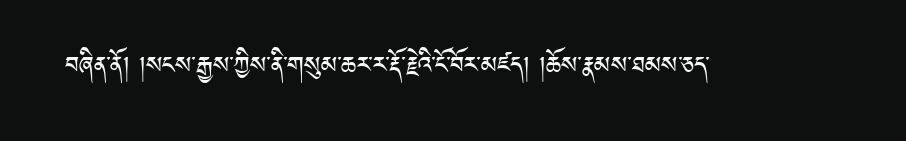བཞིན་ནོ། །སངས་རྒྱས་ཀྱིས་ནི་གསུམ་ཆར་ར་རྡོ་རྗེའི་ངོ་བོར་མཛད། །ཆོས་རྣམས་ཐམས་ཅད་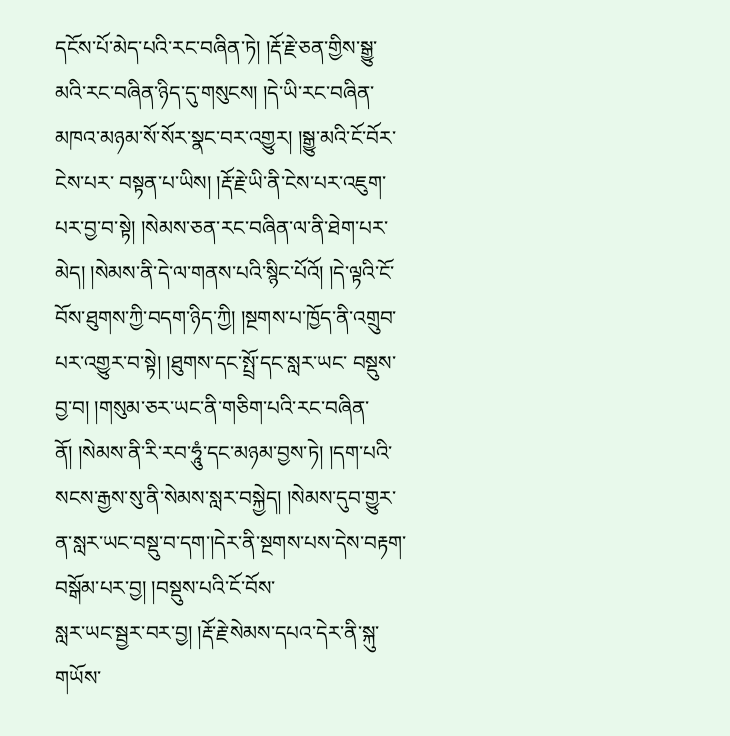དངོས་པོ་མེད་པའི་རང་བཞིན་ཏེ། །རྡོ་རྗེ་ཅན་གྱིས་སྒྱུ་མའི་རང་བཞིན་ཉིད་དུ་གསུངས། །དེ་ཡི་རང་བཞིན་མཁའ་མཉམ་སོ་སོར་སྣང་བར་འགྱུར། །སྒྱུ་མའི་ངོ་བོར་ངེས་པར་ བསྟན་པ་ཡིས། །རྡོ་རྗེ་ཡི་ནི་ངེས་པར་འཇུག་པར་བྱ་བ་སྟེ། །སེམས་ཅན་རང་བཞིན་ལ་ནི་ཐེག་པར་མེད། །སེམས་ནི་དེ་ལ་གནས་པའི་སྙིང་པོའོ། །དེ་ལྟའི་ངོ་བོས་ཐུགས་ཀྱི་བདག་ཉིད་ཀྱི། །སྔགས་པ་ཁྱོད་ནི་འགྲུབ་པར་འགྱུར་བ་སྟེ། །ཐུགས་དང་སྤྲོ་དང་སླར་ཡང་ བསྡུས་བྱ་བ། །གསུམ་ཅར་ཡང་ནི་གཅིག་པའི་རང་བཞིན་ནོ། །སེམས་ནི་རི་རབ་ཧཱུཾ་དང་མཉམ་བྱས་ཏེ། །དག་པའི་སངས་རྒྱས་སུ་ནི་སེམས་སླར་བསྐྱེད། །སེམས་དུབ་གྱུར་ན་སླར་ཡང་བསྡུ་བ་དག་།དེར་ནི་སྔགས་པས་དེས་བརྟག་བསྒོམ་པར་བྱ། །བསྡུས་པའི་ངོ་བོས་
སླར་ཡང་སྦྱར་བར་བྱ། །རྡོ་རྗེ་སེམས་དཔའ་དེར་ནི་སྐུ་གཡོས་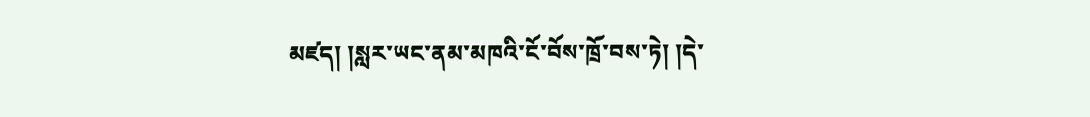མཛད། །སླར་ཡང་ནམ་མཁའི་ངོ་བོས་ཁྲོ་བས་ཏེ། །དེ་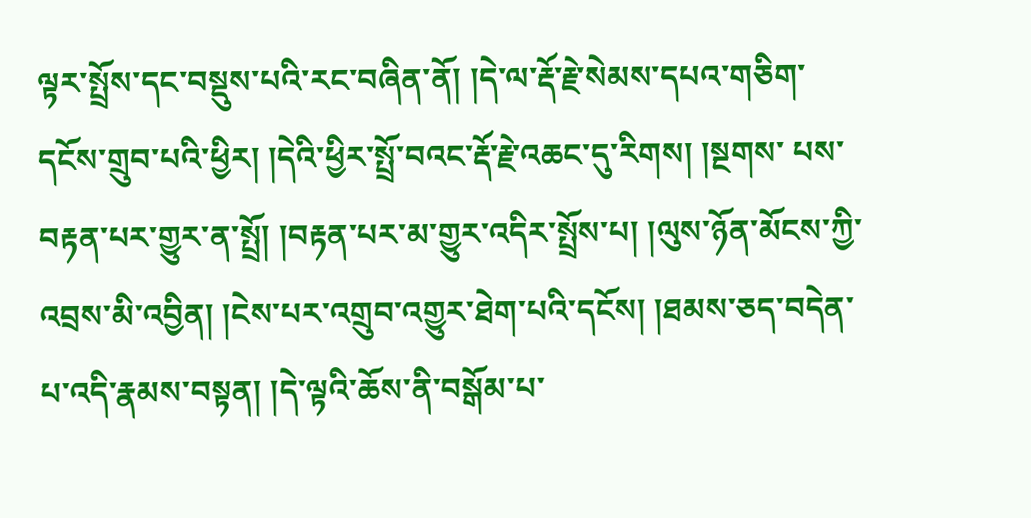ལྟར་སྤྲོས་དང་བསྡུས་པའི་རང་བཞིན་ནོ། །དེ་ལ་རྡོ་རྗེ་སེམས་དཔའ་གཅིག་དངོས་གྲུབ་པའི་ཕྱིར། །དེའི་ཕྱིར་སྤྲོ་བའང་རྡོ་རྗེ་འཆང་དུ་རིགས། །སྔགས་ པས་བརྟན་པར་གྱུར་ན་སྤྲོ། །བརྟན་པར་མ་གྱུར་འདིར་སྤྲོས་པ། །ལུས་ཉོན་མོངས་ཀྱི་འབྲས་མི་འབྱིན། །ངེས་པར་འགྲུབ་འགྱུར་ཐེག་པའི་དངོས། །ཐམས་ཅད་བདེན་པ་འདི་རྣམས་བསྟན། །དེ་ལྟའི་ཆོས་ནི་བསྒོམ་པ་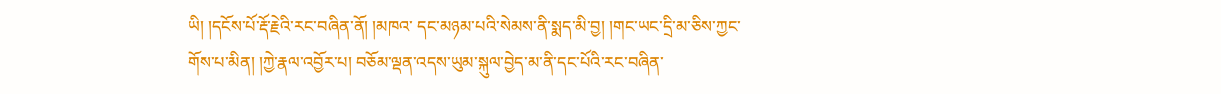ཡི། །དངོས་པོ་རྡོ་རྗེའི་རང་བཞིན་ནོ། །མཁའ་ དང་མཉམ་པའི་སེམས་ནི་སྨད་མི་བྱ། །གང་ཡང་དྲི་མ་ཅིས་ཀྱང་གོས་པ་མིན། །ཀྱེ་རྣལ་འབྱོར་པ། བཅོམ་ལྡན་འདས་ཡུམ་སྐུལ་བྱེད་མ་ནི་དང་པོའི་རང་བཞིན་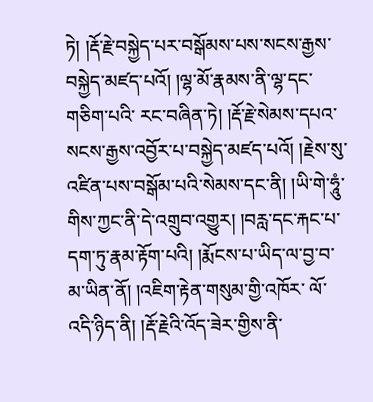ཏེ། །རྡོ་རྗེ་བསྐྱེད་པར་བསྒོམས་པས་སངས་རྒྱས་བསྐྱེད་མཛད་པའོ། །ལྷ་མོ་རྣམས་ནི་ལྷ་དང་གཅིག་པའི་ རང་བཞིན་ཏེ། །རྡོ་རྗེ་སེམས་དཔའ་སངས་རྒྱས་འབྱོར་པ་བསྐྱེད་མཛད་པའོ། །རྗེས་སུ་འཛིན་པས་བསྒོམ་པའི་སེམས་དང་ནི། །ཡི་གེ་ཧཱུཾ་གིས་ཀྱང་ནི་དེ་འགྲུབ་འགྱུར། །བརླ་དང་རྐང་པ་དག་ཏུ་རྣམ་རྟོག་པའི། །རྨོངས་པ་ཡིད་ལ་བྱ་བ་མ་ཡིན་ནོ། །འཇིག་རྟེན་གསུམ་གྱི་འཁོར་ ལོ་འདི་ཉིད་ནི། །རྡོ་རྗེའི་འོད་ཟེར་གྱིས་ནི་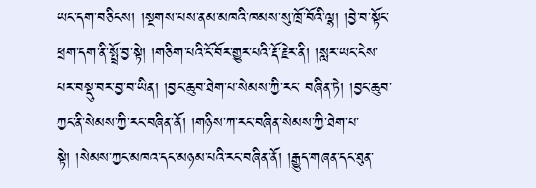ཡང་དག་བཅིངས། །སྔགས་པས་ནམ་མཁའི་ཁམས་སུ་ཁྲོ་བོའི་ལྷ། །བྱེ་བ་སྟོང་ཕྲག་དག་ནི་སྤྲོ་བྱ་སྟེ། །གཅིག་པའི་ངོ་བོར་གྱུར་པའི་རྡོ་རྗེར་ནི། །སླར་ཡང་ངེས་པར་བསྡུ་བར་བྱ་བ་ཡིན། །བྱང་ཆུབ་ཐེག་པ་སེམས་ཀྱི་རང་ བཞིན་ཏེ། །བྱང་ཆུབ་ཀྱང་ནི་སེམས་ཀྱི་རང་བཞིན་ནོ། །གཉིས་ཀ་རང་བཞིན་སེམས་ཀྱི་ཐེག་པ་སྟེ། །སེམས་ཀྱང་མཁའ་དང་མཉམ་པའི་རང་བཞིན་ནོ། །རྒྱུད་གཞན་དང་ཐུན་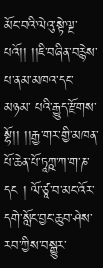མོང་བའི་ལེའུ་སྟེ་ལྔ་པའོ།། །།ཇི་བཞིན་བརྙེས་པ་ནམ་མཁའ་དང་མཉམ་ པའི་རྒྱུད་རྫོགས་སྷོ།། །།རྒྱ་གར་གྱི་མཁན་པོ་ཆེན་པོ་ཏཱཀྵ་ཀ་ག་ཎ་དང ། ལོ་ཙཱ་བ་མང་འོར་དགེ་སློང་བྱང་ཆུབ་ཤེས་རབ་ཀྱིས་བསྒྱུར་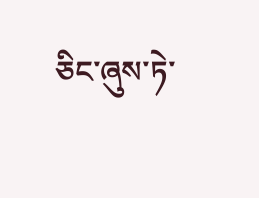ཅིང་ཞུས་ཏེ་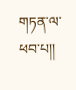གཏན་ལ་ཕབ་པ།།